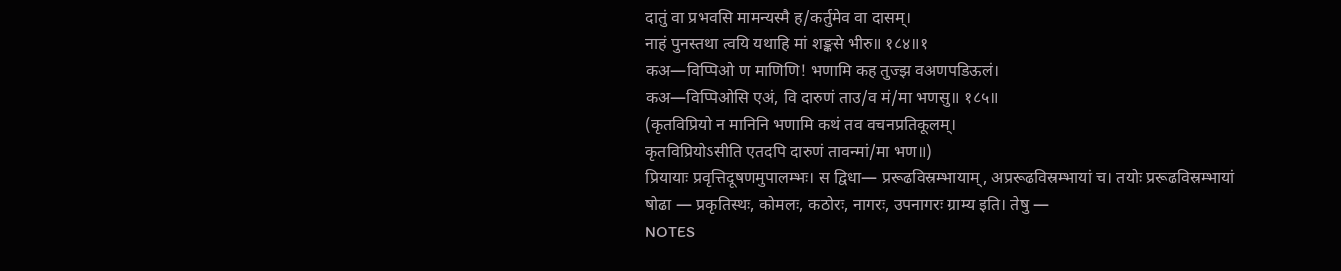दातुं वा प्रभवसि मामन्यस्मै ह/कर्तुमेव वा दासम्।
नाहं पुनस्तथा त्वयि यथाहि मां शङ्कसे भीरु॥ १८४॥१
कअ—विप्पिओ ण माणिणि! भणामि कह तुज्झ वअणपडिऊलं।
कअ—विप्पिओसि एअं, वि दारुणं ताउ/व मं/मा भणसु॥ १८५॥
(कृतविप्रियो न मानिनि भणामि कथं तव वचनप्रतिकूलम्।
कृतविप्रियोऽसीति एतदपि दारुणं तावन्मां/मा भण॥)
प्रियायाः प्रवृत्तिदूषणमुपालम्भः। स द्विधा— प्ररूढविस्रम्भायाम्, अप्ररूढविस्रम्भायां च। तयोः प्ररूढविस्रम्भायां षोढा — प्रकृतिस्थः, कोमलः, कठोरः, नागरः, उपनागरः ग्राम्य इति। तेषु —
NOTES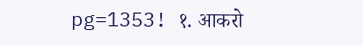pg=1353! १. आकरो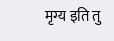मृग्य इति तु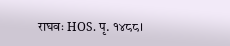राघवः HOS. पृ. १४८८।